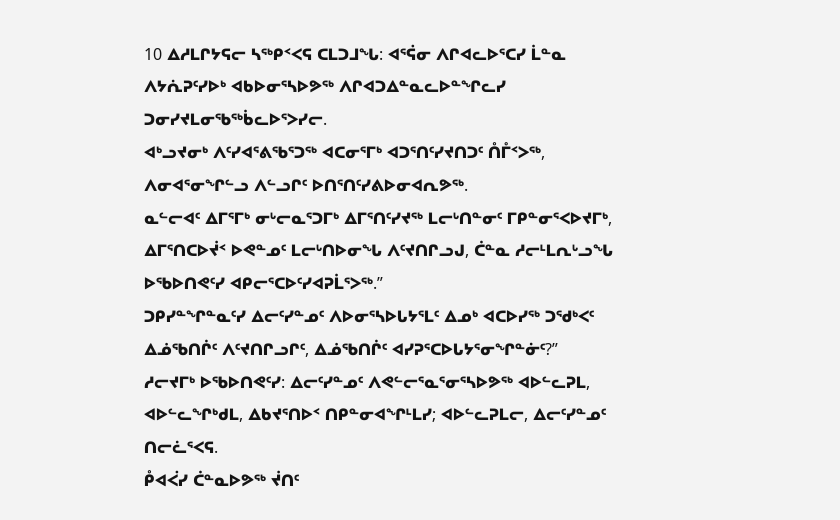10 ᐃᓱᒪᒋᔭᕋᓕ ᓴᖅᑭᑉᐸᕋ ᑕᒪᑐᒧᖓ: ᐊᕐᕌᓂ ᐱᒋᐊᓚᐅᕐᑕᓯ ᒫᓐᓇ ᐱᔭᕇᕈᑦᓯᐅᒃ ᐊᑲᐅᓂᕐᓴᐅᕗᖅ ᐱᒋᐊᑐᐃᓐᓇᓚᐅᓐᖏᓚᓯ ᑐᓂᓯᔪᒪᓂᖃᖅᑳᓚᐅᕐᐳᓯᓕ.
ᐊᒃᓗᔪᓂᒃ ᐱᑦᓯᐊᕐᕕᖃᕐᑐᖅ ᐊᑕᓂᕐᒥᒃ ᐊᑐᕐᑎᑦᓯᔪᑎᑐᑦ ᑍᒤᑉᐳᖅ, ᐱᓂᐊᕐᓂᖏᓪᓗ ᐱᓪᓗᒋᑦ ᐅᑎᕐᑎᑦᓯᕕᐅᓂᐊᕆᕗᖅ.
ᓇᓪᓕᐊᑦ ᐃᒥᕐᒥᒃ ᓂᒡᓕᓇᕐᑐᒥᒃ ᐃᒥᕐᑎᑦᓯᔪᖅ ᒪᓕᒡᑎᓐᓂᑦ ᒥᑭᓐᓂᕐᐸᐅᔪᒥᒃ, ᐃᒥᕐᑎᑕᐅᔫᑉ ᐅᕙᓐᓄᑦ ᒪᓕᒡᑎᐅᓂᖓ ᐱᑦᔪᑎᒋᓗᒍ, ᑖᓐᓇ ᓱᓕᒻᒪᕆᒡᓗᖓ ᐅᖃᐅᑎᕙᑦᓯ ᐊᑭᓕᕐᑕᐅᑦᓯᐊᕈᒫᕐᐳᖅ.”
ᑐᑭᓯᓐᖏᓐᓇᑦᓯ ᐃᓕᑦᓯᓐᓄᑦ ᐱᐅᓂᕐᓴᐅᒐᔭᕐᒪᑦ ᐃᓄᒃ ᐊᑕᐅᓯᖅ ᑐᖁᒃᐸᑦ ᐃᓅᖃᑎᒌᑦ ᐱᑦᔪᑎᒋᓗᒋᑦ, ᐃᓅᖃᑎᒌᑦ ᐊᓯᕈᕐᑕᐅᒐᔭᕐᓂᖏᓐᓃᑦ?”
ᓱᓕᔪᒥᒃ ᐅᖃᐅᑎᕙᑦᓯ: ᐃᓕᑦᓯᓐᓄᑦ ᐱᕙᓪᓕᕐᓇᕐᓂᕐᓴᐅᕗᖅ ᐊᐅᓪᓚᕈᒪ, ᐊᐅᓪᓚᖏᒃᑯᒪ, ᐃᑲᔪᕐᑎᐅᑉ ᑎᑭᓐᓂᐊᖏᒻᒪᓯ; ᐊᐅᓪᓚᕈᒪᓕ, ᐃᓕᑦᓯᓐᓄᑦ ᑎᓕᓛᕐᐸᕋ.
ᑬᐊᐹᓯ ᑖᓐᓇᐅᕗᖅ ᔫᑎᑦ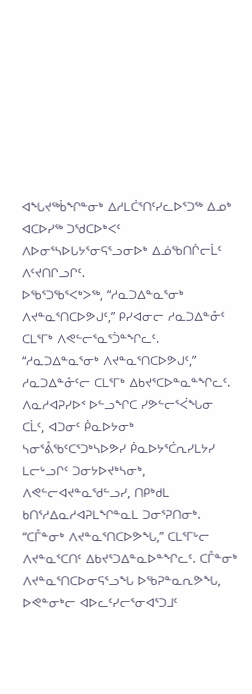ᐊᖓᔪᖅᑳᖏᓐᓂᒃ ᐃᓱᒪᑖᕐᑎᑦᓯᓚᐅᕐᑐᖅ ᐃᓄᒃ ᐊᑕᐅᓯᖅ ᑐᖁᑕᐅᒃᐸᑦ ᐱᐅᓂᕐᓴᐅᒐᔭᕐᓂᕋᕐᓗᓂᐅᒃ ᐃᓅᖃᑎᒌᓕᒫᑦ ᐱᑦᔪᑎᒋᓗᒋᑦ.
ᐅᖃᕐᑐᖃᕐᐸᒃᐳᖅ, “ᓱᓇᑐᐃᓐᓇᕐᓂᒃ ᐱᔪᓐᓇᕐᑎᑕᐅᕗᒍᑦ,” ᑭᓯᐊᓂᓕ ᓱᓇᑐᐃᓐᓁᑦ ᑕᒪᕐᒥᒃ ᐱᕙᓪᓕᕐᓇᕐᑑᓐᖏᓚᑦ. “ᓱᓇᑐᐃᓐᓇᕐᓂᒃ ᐱᔪᓐᓇᕐᑎᑕᐅᕗᒍᑦ,” ᓱᓇᑐᐃᓐᓁᑦᓕ ᑕᒪᕐᒥᒃ ᐃᑲᔪᕐᑕᐅᓐᓇᓐᖏᓚᑦ.
ᐱᓇᓱᐊᕈᓯᐅᑉ ᐅᓪᓗᖏᑕ ᓯᕗᓪᓕᕐᐹᖓᓂ ᑕᒫᑦ, ᐊᑐᓂᑦ ᑮᓇᐅᔭᓂᒃ ᓴᓂᕐᕔᖃᑦᑕᕐᑐᒃᓴᐅᕗᓯ ᑮᓇᐅᔭᕐᑖᕆᓯᒪᔭᓯ ᒪᓕᒡᓗᒋᑦ ᑐᓂᔭᐅᔪᒃᓴᓂᒃ, ᐱᕙᓪᓕᐊᔪᓐᓇᖁᓪᓗᓯ, ᑎᑭᒃᑯᒪ ᑲᑎᕐᓱᐃᓇᓱᐊᕈᒪᖏᓐᓇᒪ ᑐᓂᕐᕈᑎᓂᒃ.
“ᑕᒤᓐᓂᒃ ᐱᔪᓐᓇᕐᑎᑕᐅᕗᖓ,” ᑕᒪᕐᒥᒡᓕ ᐱᔪᓐᓇᕐᑕᑎᑦ ᐃᑲᔪᕐᑐᐃᓐᓇᐅᓐᖏᓚᑦ. ᑕᒤᓐᓂᒃ ᐱᔪᓐᓇᕐᑎᑕᐅᓂᕋᕐᓗᖓ ᐅᖃᕈᓐᓇᕆᕗᖓ, ᐅᕙᓐᓂᒃᓕ ᐊᐅᓚᑦᓯᓕᕐᓂᐊᕐᑐᒧᑦ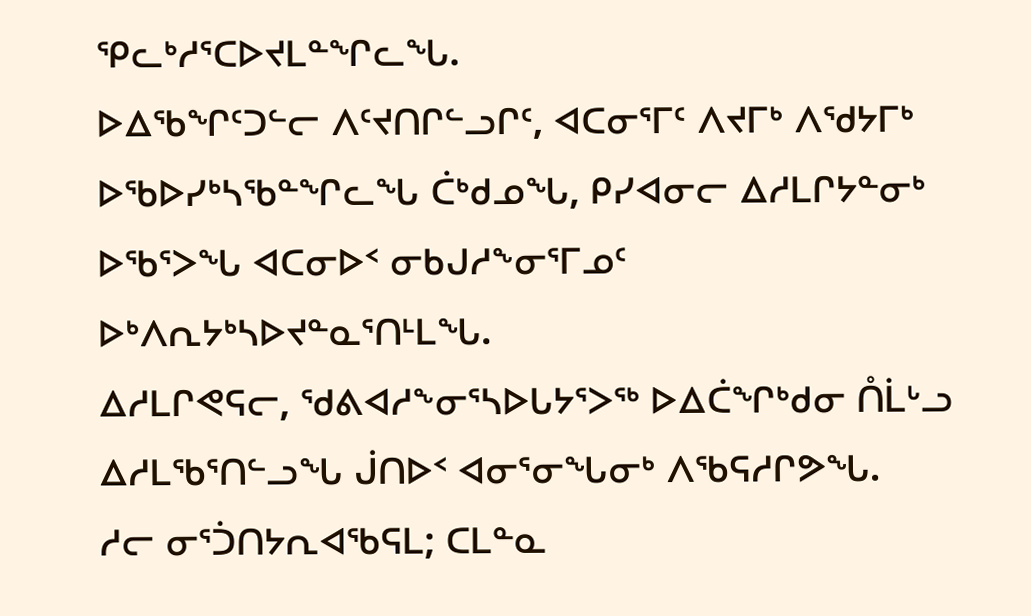ᕿᓚᒃᓱᕐᑕᐅᔪᒪᓐᖏᓚᖓ.
ᐅᐃᖃᖏᑦᑐᓪᓕ ᐱᑦᔪᑎᒋᓪᓗᒋᑦ, ᐊᑕᓂᕐᒥᑦ ᐱᔪᒥᒃ ᐱᖁᔭᒥᒃ ᐅᖃᐅᓯᒃᓴᖃᓐᖏᓚᖓ ᑖᒃᑯᓄᖓ, ᑭᓯᐊᓂᓕ ᐃᓱᒪᒋᔭᓐᓂᒃ ᐅᖃᕐᐳᖓ ᐊᑕᓂᐅᑉ ᓂᑲᒍᓱᖕᓂᕐᒥᓄᑦ ᐅᒃᐱᕆᔭᒃᓴᐅᔪᓐᓇᕐᑎᒻᒪᖓ.
ᐃᓱᒪᒋᕙᕋᓕ, ᖁᕕᐊᓱᖕᓂᕐᓴᐅᒐᔭᕐᐳᖅ ᐅᐃᑖᖏᒃᑯᓂ ᑍᒫᒡᓗ ᐃᓱᒪᖃᕐᑎᓪᓗᖓ ᒎᑎᐅᑉ ᐊᓂᕐᓂᖓᓂᒃ ᐱᖃᕋᓱᒋᕗᖓ.
ᓱᓕ ᓂᕐᑑᑎᔭᕆᐊᖃᕋᒪ; ᑕᒪᓐᓇ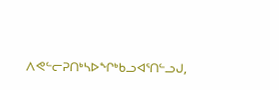ᐱᕙᓪᓕᕈᑎᒃᓴᐅᖏᒃᑲᓗᐊᕐᑎᓪᓗᒍ,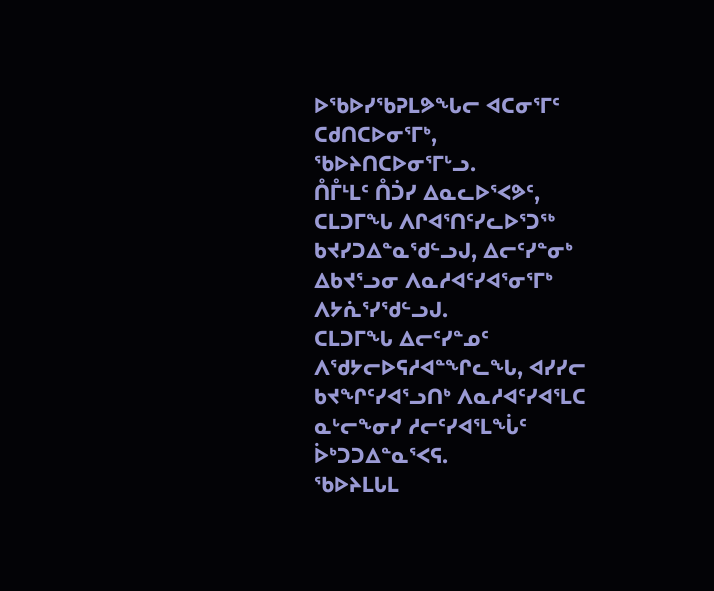ᐅᖃᐅᓯᖃᕈᒪᕗᖓᓕ ᐊᑕᓂᕐᒥᑦ ᑕᑯᑎᑕᐅᓂᕐᒥᒃ, ᖃᐅᔨᑎᑕᐅᓂᕐᒥᒡᓗ.
ᑍᒤᒻᒪᑦ ᑍᑑᓯ ᐃᓇᓚᐅᕐᐸᕗᑦ, ᑕᒪᑐᒥᖓ ᐱᒋᐊᕐᑎᑦᓯᓚᐅᕐᑐᖅ ᑲᔪᓯᑐᐃᓐᓇᖁᓪᓗᒍ, ᐃᓕᑦᓯᓐᓂᒃ ᐃᑲᔪᕐᓗᓂ ᐱᓇᓱᐊᑦᓯᐊᕐᓂᕐᒥᒃ ᐱᔭᕇᕐᓯᖁᓪᓗᒍ.
ᑕᒪᑐᒥᖓ ᐃᓕᑦᓯᓐᓄᑦ ᐱᖁᔭᓕᐅᕋᓱᐊᓐᖏᓚᖓ, ᐊᓯᓯᓕ ᑲᔪᖏᑦᓯᐊᕐᓗᑎᒃ ᐱᓇᓱᐊᑦᓯᐊᕐᒪᑕ ᓇᒡᓕᖕᓂᓯ ᓱᓕᑦᓯᐊᕐᒪᖔᑦ ᐆᒃᑐᑐᐃᓐᓇᕐᐸᕋ.
ᖃᐅᔨᒪᒐᒪ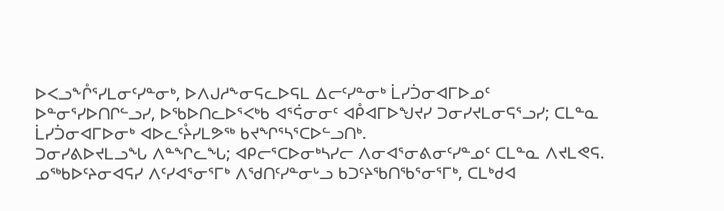ᐅᐸᓗᖕᒊᕐᓯᒪᓂᑦᓯᓐᓂᒃ, ᐅᐱᒍᓱᖕᓂᕋᓚᐅᕋᒪ ᐃᓕᑦᓯᓐᓂᒃ ᒫᓯᑑᓂᐊᒥᐅᓄᑦ ᐅᓐᓂᕐᓯᐅᑎᒋᓪᓗᓯ, ᐅᖃᐅᑎᓚᐅᕐᐸᒃᑲ ᐊᕐᕌᓂᓂᑦ ᐊᑬᐊᒥᐅᖑᔪᓯ ᑐᓂᓯᔪᒪᓂᕋᕐᓗᓯ; ᑕᒪᓐᓇ ᒫᓯᑑᓂᐊᒥᐅᓂᒃ ᐊᐅᓚᑦᔧᓯᒪᕗᖅ ᑲᔪᖏᕐᓴᕐᑕᐅᓪᓗᑎᒃ.
ᑐᓂᓯᕕᐅᔪᒪᓗᖓ ᐱᓐᖏᓚᖓ; ᐊᑭᓕᕐᑕᐅᓂᒃᓴᓯᓕ ᐱᓂᐊᕐᓂᕕᓂᑦᓯᓐᓄᑦ ᑕᒪᓐᓇ ᐱᔪᒪᕙᕋ.
ᓄᖅᑲᐅᑦᔨᓂᐊᕋᓯ ᐱᑦᓯᐊᕐᓂᕐᒥᒃ ᐱᖁᑎᑦᓯᓐᓂᒡᓗ ᑲᑐᑦᔨᖃᑎᖃᕐᓂᕐᒥᒃ, ᑕᒪᒃᑯᐊ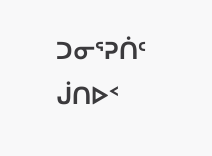ᑐᓂᕐᕈᑏᑦ ᒎᑎᐅᑉ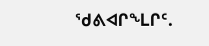ᖁᕕᐊᒋᖕᒪᒋᑦ.